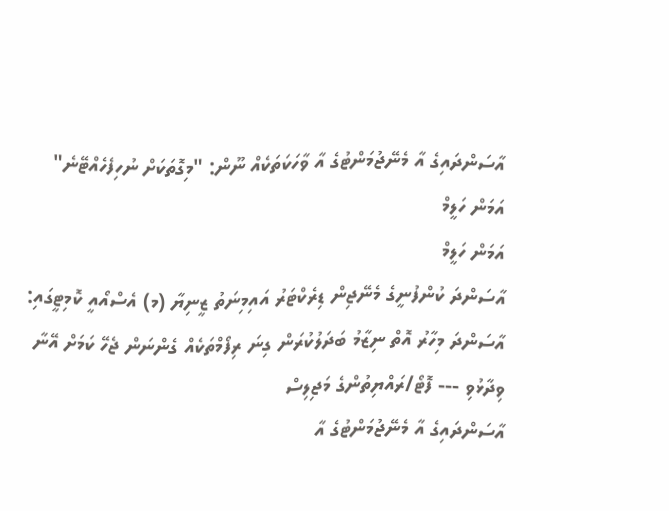އާސަންދައިގެ އާ މެނޭޖުމަންޓުގެ އާ ވާހަކަތަކެއް ނޫން: "މިގޮތަކަށް ނުހިފެހެއްޓޭނެ"
އަމަން ހަލީމް
އަމަން ހަލީމް
އާސަންދަ ކުންފުނީގެ މެނޭޖިން ޑިރެކްޓަރު އައިމިނަތު ޒީނިޔާ (މ) އެސްއޯއީ ކޮމިޓީގައި: އާސަންދަ މިހާރު އޮތް ނިޒާމު ބަދަލުކުރަން ގިނަ ރިފޯމްތަކެއް ގެންނަން ޖެހޭ ކަމަށް އޭނާ ވިދާޅުވި --- ފޮޓޯ/ރައްޔިތުންގެ މަޖިލިސް
އާސަންދައިގެ އާ މެނޭޖުމަންޓުގެ އާ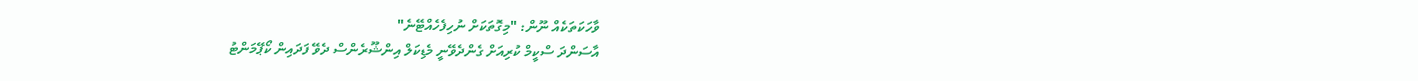ވާހަކަތަކެއް ނޫން: "މިގޮތަކަށް ނުހިފެހެއްޓޭނެ"
އާސަންދަ ސްކީމް ކުރިއަށް ގެންދެވޭނީ މެޑިކަލް އިންޝޫރެންސް ދެވޭ ފަދައިން ކޯޕޭމަންޓު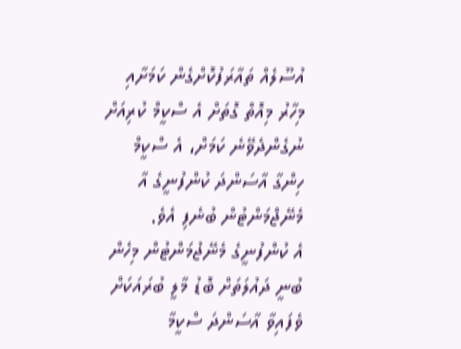އުސޫލެއް ތައާރަފުކޮށްގެން ކަމަށާއި މިހާރު މިއޮތް ގޮތަށް އެ ސްކީމް ކުރިއަށް ނުގެންދެވޭނެ ކަމަށް، އެ ސްކީމް ހިންގާ އާސަންދަ ކުންފުނީގެ އާ މެނޭޖްމަންޓުން ބުނެފި އެވެ.
އެ ކުންފުނީގެ މެނޭޖުމަންޓުން މިހެން ބުނީ ދައުލަތަށް ބޮޑު މާލީ ބުރައަކަށް ވެފައިވާ އާސަންދަ ސްކީމާ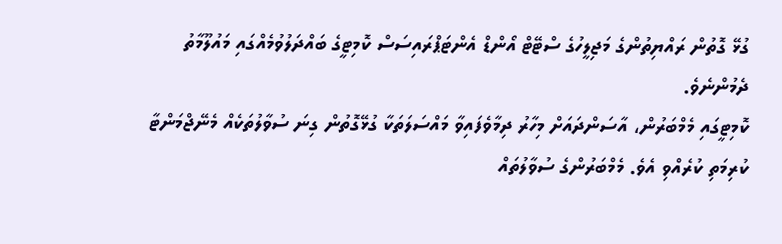ގުޅޭ ގޮތުން ރައްޔިތުންގެ މަޖިލީހުގެ ސްޓޭޓް އޯންޑް އެންޓަޕްރައިސަސް ކޮމިޓީގެ ބައްދަލުވުމެއްގައި މައުލޫމާތު ދެމުންނެވެ.
ކޮމިޓީގައި މެމްބަރުން، އާސަންދައަށް މިހާރު ދިމާވެފައިވާ މައްސަލަތަކާ ގުޅޭގޮތުން ގިނަ ސުވާލުތަކެއް މެނޭޖްމަންޓާ ކުރިމަތި ކުރެއްވި އެވެ. މެމްބަރުންގެ ސުވާލުތައް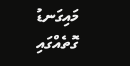މައިގަނޑު ގޮތެއްގައި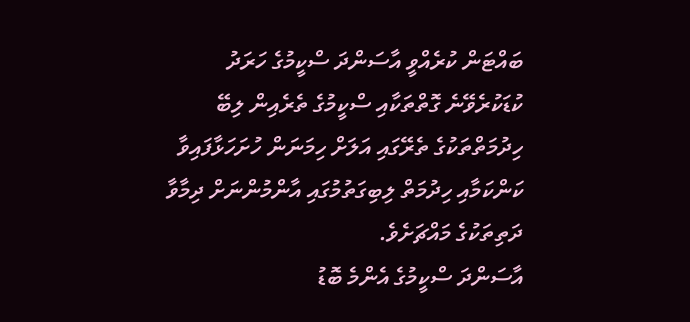ބައްޓަން ކުރެއްވީ އާސަންދަ ސްކީމުގެ ހަރަދު ކުޑަކުރެވޭނެ ގޮތްތަކާއި ސްކީމުގެ ތެރެއިން ލިބޭ ހިދުމަތްތަކުގެ ތެރޭގައި އަލަށް ހިމަނަން ހުށަހަޅާފައިވާ ކަންކަމާއި ހިދުމަތް ލިބިގަތުމުގައި އާންމުންނަށް ދިމާވާ ދަތިތަކުގެ މައްޗަށެވެ.
އާސަންދަ ސްކީމުގެ އެންމެ ބޮޑު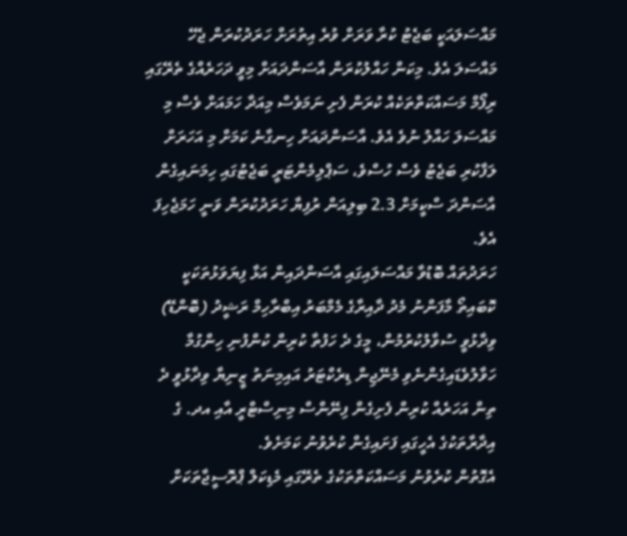މައްސަލައަކީ ބަޖެޓު ކުރާ ވަރަށް ވުރެ އިތުރަށް ހަރަދުކުރަން ޖެހޭ މައްސަލަ އެވެ. މިކަން ހައްލުކުރަން އާސަންދައަށް މިވީ ދަހަރެއްގެ ތެރޭގައި ރިފޯމް މަސައްކަތްތަކެއް ކުރަން ފެށި ނަމަވެސް މިއަދާ ހަމައަށް ވެސް މި މައްސަލަ ހައްލު ނުވެ އެވެ. އާސަންދައަށް ހިނގާނެ ކަމަށް މި އަހަރަށް ލަފާކުރި ބަޖެޓު ވެސް ހުސްވެ، ސަޕްލިމެންޓަރީ ބަޖެޓުގައި ހިމަނައިގެން އާސަންދަ ސްކީމަށް 2.3 ބިލިއަން ރުފިޔާ ހަރަދުކުރަން ވަނީ ހަމަޖެހިފަ އެވެ.
ހަރަދުތައް ބޮޑުވާ މައްސަލައިގައި އާސަންދައިން އަޅާ ފިޔަވަޅުތަކަކީ ކޮބައިތޯ މާފަންނު މެދު ދާއިރާގެ މެމްބަރު އިބްރާހިމް ރަޝީދު (ބޮންޑޭ) ވިދާޅުވީ ސުވާލުކުރުމުން، މީގެ ދެ ހަފުތާ ކުރިން ކުންފުނި ހިންގުމާ ހަވާލުވެޑައިގެންނެވި މެނޭޖިން ޑިރެކްޓަރު އައިމިނަތު ޒީނިޔާ ވިދާޅުވީ ދެ ތިން އަހަރެއް ކުރިން ފެށިގެން ފިނޭންސް މިނިސްޓްރީ އާއި އދ. ގެ އިދާރާތަކުގެ އެހީގައި ފަށައިގެން ކުރެވުނު ކަމަށެވެ.
އެގޮތުން ކުރެވުނު މަސައްކަތްތަކުގެ ތެރޭގައި މެޑިކަލް ޕްރޮސީޖާތަކަށް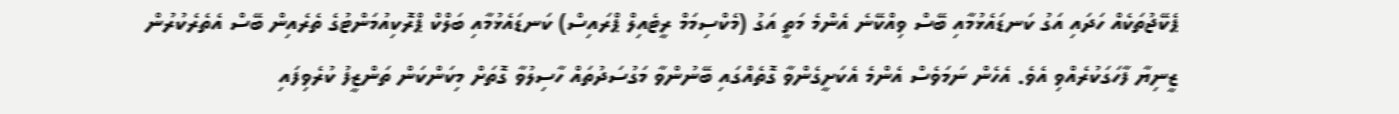ޕެކޭޖުތަކެއް ހަދައި އަގު ކަނޑައެޅުމާއި ބޭސް ވިއްކޭނެ އެންމެ މަތީ އަގު (މެކްސިމަމް ރީޓެއިލް ޕްރައިސް) ކަނޑައެޅުމާއި ބަލްކް ޕްރޮކިއުމަންޓުގެ ތެރެއިން ބޭސް އެތެރެކުރުން ޒީނިޔާ ފާހަގަކުރެއްވި އެވެ. އެހެން ނަމަވެސް އެންމެ އެކަށީގެންވާ ގޮތެއްގައި ބޭނުންވާ މަގުސަދުތައް ހާސިލުވާ ގޮތަށް މިކަންކަން ތަންޒީފު ކުރެވިފައި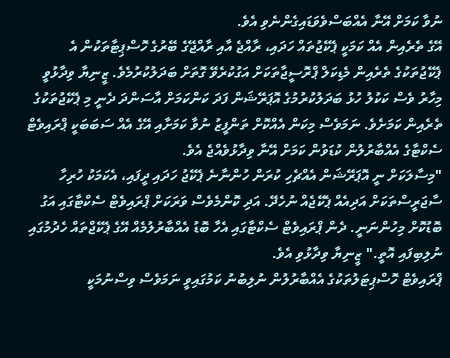ނުވާ ކަމަށް އޭނާ އެއްބަސްވެވަޑައިގެންނެވި އެވެ.
އޭގެ ތެރެއިން އެއް ކަމަކީ ޕެކޭޖުތައް ހަދައި، ރާއްޖެ އާއި ރާއްޖޭގެ ބޭރުގެ ހޮސްޕިޓާތަކުން އެ ޕެކޭޖުތަކުގެ ތެރެއިން މެޑިކަލް ޕްރޮސީޖާތަކަށް އަގުކުރެވޭ ގޮތަށް ބަދަލުކުރުމެވެ. ޒީނިޔާ ވިދާޅުވީ މިހާރު ވެސް ކަކުލު ހުޅު ބަދަލުކުރުމުގެ އޮޕަރޭޝަން ފަދަ ކަންކަމަށް އާސަންދަ ދެނީ މި ޕެކޭޖުތަކުގެ ތެރެއިން ކަމަށެވެ. ނަމަވެސް މިކަން އެއްކޮށް ތަންފީޒު ނުވާ ކަމަށާއި އޭގެ އެއް ސަބަބަކީ ޕްރައިވެޓް ސެކްޓާގެ އެއްބާރުލުން ކުޑަވުން ކަމަށް އޭނާ ވިދާޅުވެއްޖެ އެވެ.
"މިސާލަކަށް ނީ އޮޕަރޭޝަން އެއްޗެހި ކުރަން ހުންނާނެ ޕެކޭޖު ހަދައި ދީފައި، އެކަމަކު ހުރިހާ ސާޖަރީސްތަކަށް އަދިއެއް ޕެކޭޖެއް ނުހެދޭ. އަދި ކޮންމެވެސް ވަރަކަށް ޕްރައިވެޓް ސެކްޓާގައި އަގު ބޮޑުކޮށް މިހުންނަނީ. ދެން ޕްރައިވެޓް ސެކްޓާގައި އެހާ ބޮޑު އެއްބާރުލުމެއް އޭގެ ޕެކޭޖްތައް ހެދުމުގައި ނުލިބިފައި އޮތީ." ޒީނިޔާ ވިދާޅުވި އެވެ.
ޕްރައިވެޓް ހޮސްޕިޓަލުތަކުގެ އެއްބާރުލުން ނުލިބުނު ކަމުގައިވީ ނަމަވެސް ވިސްނުމަކީ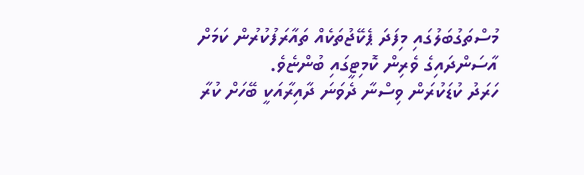މުސްތަގުބަލުގައި މިފަދަ ޕެކޭޖުތަކެއް ތައާރަފުކުރުން ކަމަށް އާސަންދައިގެ ވެރިން ކޮމިޓީގައި ބުންޏެވެ.
ހަރަދު ކުޑަކުރަން ވިސްނާ ދެވަނަ ދާއިރާއަކީ ބޭހަށް ކުރާ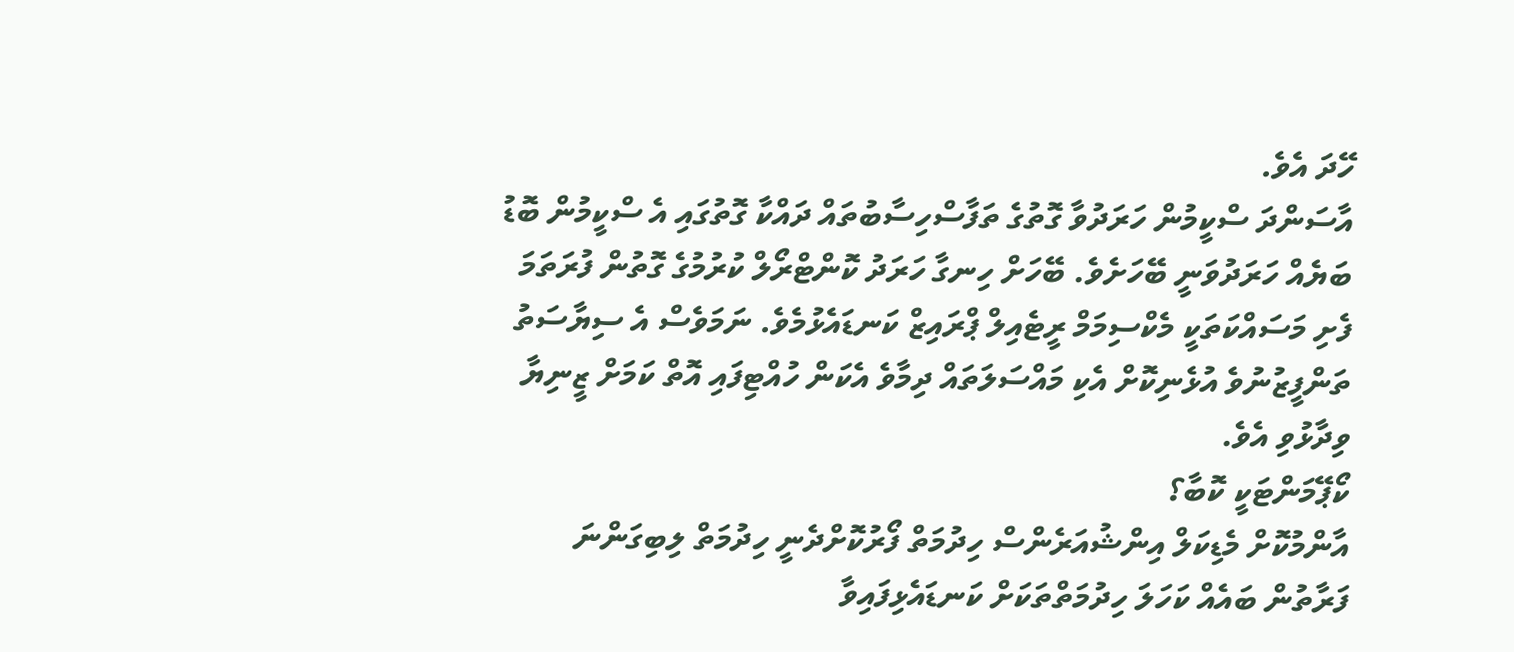ހޭދަ އެވެ.
އާސަންދަ ސްކީމުން ހަރަދުވާ ގޮތުގެ ތަފާސްހިސާބުތައް ދައްކާ ގޮތުގައި އެ ސްކީމުން ބޮޑު ބަޔެއް ހަރަދުވަނީ ބޭހަށެވެ. ބޭހަށް ހިނގާ ހަރަދު ކޮންޓްރޯލް ކުރުމުގެ ގޮތުން ފުރަތަމަ ފެށި މަސައްކަތަކީ މެކްސިމަމް ރީޓެއިލް ޕްރައިޒް ކަނޑައެޅުމެވެ. ނަމަވެސް އެ ސިޔާސަތު ތަންފީޒުނުވެ އުޅެނިކޮށް އެކި މައްސަލަތައް ދިމާވެ އެކަން ހުއްޓިފައި އޮތް ކަމަށް ޒީނިޔާ ވިދާޅުވި އެވެ.
ކޯޕޭމަންޓަކީ ކޮބާ؟
އާންމުކޮށް މެޑިކަލް އިންޝުއަރެންސް ހިދުމަތް ފޯރުކޮށްދެނީ ހިދުމަތް ލިބިގަންނަ ފަރާތުން ބައެއް ކަހަލަ ހިދުމަތްތަކަށް ކަނޑައެޅިފައިވާ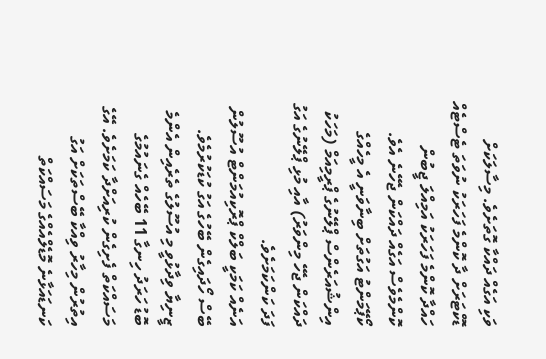ވަކި އަގެއް ދައްކާ ގޮތަށެވެ. މިސާލަކަށް ޑޮކްޓަރަށް ދާ ކޮންމެ ފަހަރަކު ނުވަތަ ޓެސްޓެއް ހައްދާ ކޮންމެ ފަހަރަކު އަމިއްލަ ޖީބުން ކޮންމެވެސް އަގެއް ދައްކަން ޖެހޭނެ އެވެ. ކޯޕޭމަންޓު އަގުތަށް ބިނާވަނީ އެ މީހެއްގެ އިންޝުއަރެންސް ޕްލޭނުގެ ޕްރީމިއަމް (މަހަކު ދައްކަން ޖެހޭ މިންވަރު) އާއި މުޅި ޕްލޭނުގެ އަގު ފަދަ ކަންކަމަށެވެ.
އަނެއް ކަމަކީ ބަލްކް ޕްރޮކިއުމަންޓް އުސޫލުން ބޭސް ހޯދައިގެން ބޭހުގެ އަގު ކުޑަކުރުމެވެ. ޒީނިޔާ ވިދާޅުވީ މި އުސޫލުގެ ތެރެއިން އެންމެ ބޮޑު ހަރަދު ހިނގާ 11 ބޭހެއް ގެނައުމުގެ މަސައްކަތް ފެށިގެން ކުރިއަށްދާ ކަމަށެވެ. އޭގެ އިތުރުން މިހާރު ވިއްކާ ބޭސްތަކަށް އަގު ކަނޑައަޅާނެ މޮޑެލްއެއްގެ މަސައްކަތް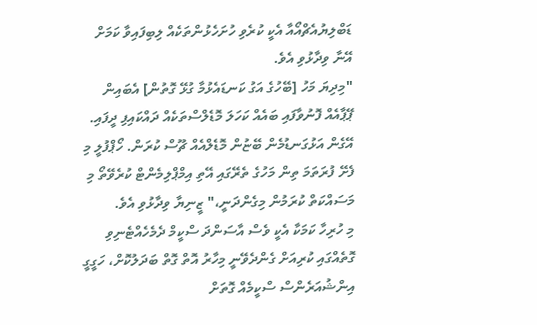ޑަބްލިޔުއެޗްއޯއާ އެކީ ކުރެވި ހުށަހެޅުންތަކެއް ލިބިފައިވާ ކަމަށް އޭނާ ވިދާޅުވި އެވެ.
"މިދިޔަ މަހު [ބޭހުގެ އަގު ކަނޑައެޅުމާ ގުޅޭ ގޮތުން] އެބައިން ޕޭޕާއެއް ފޮނުވާފައި ބައެއް ކަހަލަ މޮޑެލްސްތަކެއް ދައްކައިފި ދީފައި. އޭގެން އަޅުގަނޑުމެން ބޭޏުން މޮޑެލްއެއް ޗޫސް ކުރަން. ހޯޕްފުލީ މި ފެށޭ ފުރަތަމަ ތިން މަހުގެ ތެރޭގައި އޭތި އިމްޕްލިމެންޓް ކުރެވޭތޯ މި މަސައްކަތް ކުރަމުން މިގެންދަނީ،" ޒީނިޔާ ވިދާޅުވި އެވެ.
މި ހުރިހާ ކަމަކާ އެކީ ވެސް އާސަންދަ ސްކީމް ދެމެހެއްޓެނިވި ގޮތެއްގައި ކުރިއަށް ގެންދެވޭނީ މިހާރު އޮތް ގޮތް ބަދަލުކޮށް، ހަގީގީ އިންޝުއަރެންސް ސްކީމެއް ގޮތަށް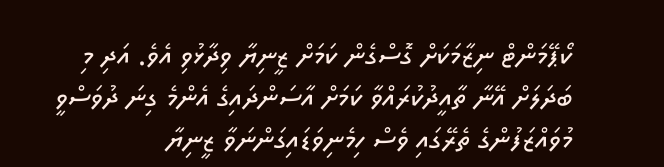ކޯޕޭމަންޓް ނިޒާމަކަށް ގޮސްގެން ކަމަށް ޒީނިޔާ ވިދާޅުވި އެވެ. އަދި މި ބަދަލަށް އޭނާ ތާއީދުކުރައްވާ ކަމަށް އާސަންދައިގެ އެންމެ ގިނަ ދުވަސްވީ މުވައްޒަފުންގެ ތެރޭގައި ވެސް ހިމެނިވަޑައިގަންނަވާ ޒީނިޔާ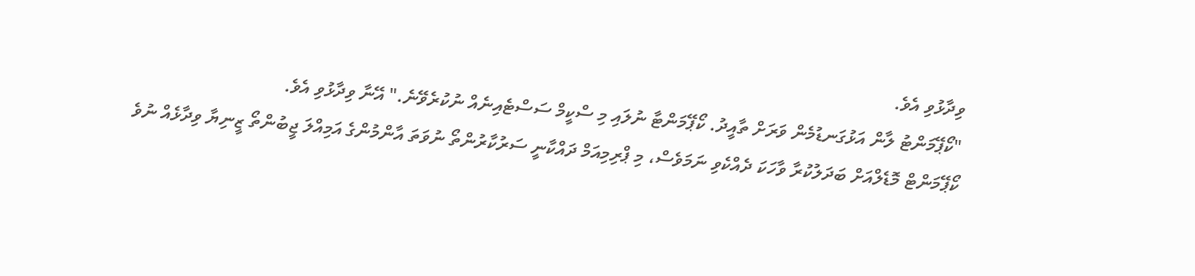ވިދާޅުވި އެވެ.
"ކޯޕޭމަންޓު ލާން އަޅުގަނޑުމެން ވަރަށް ތާއީދު. ކޯޕޭމަންޓާ ނުލައި މި ސްކީމް ސަސްޓެއިނެއް ނުކުރެވޭނެ." އޭނާ ވިދާޅުވި އެވެ.
ކޯޕޭމަންޓް މޮޑެލްއަށް ބަދަލުކުރާ ވާހަކަ ދެއްކެވި ނަމަވެސް، މި ޕްރިމިއަމް ދައްކާނީ ސަރުކާރުންތޯ ނުވަތަ އާންމުންގެ އަމިއްލަ ޖީބުންތޯ ޒީނިޔާ ވިދާޅެއް ނުވެ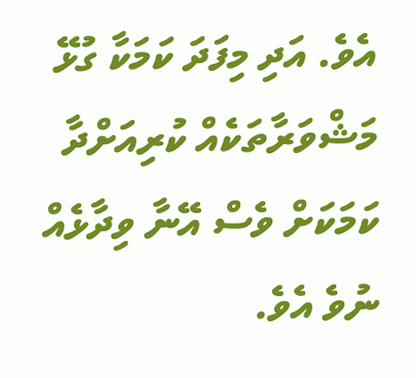އެވެ. އަދި މިފަދަ ކަމަކާ ގުޅޭ މަޝްވަރާތަކެއް ކުރިއަށްދާ ކަމަކަށް ވެސް އޭނާ ވިދާޅެއް ނުވެ އެވެ.